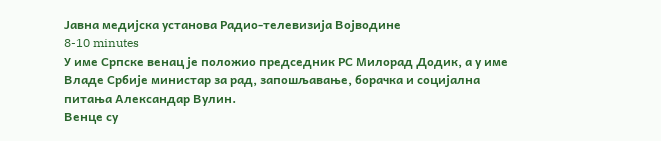Јавна медијска установа Радио-телевизија Војводине
8-10 minutes
У име Српске венац је положио председник РС Милорад Додик, а у име Владе Србије министар за рад, запошљавање, борачка и социјална питања Александар Вулин.
Венце су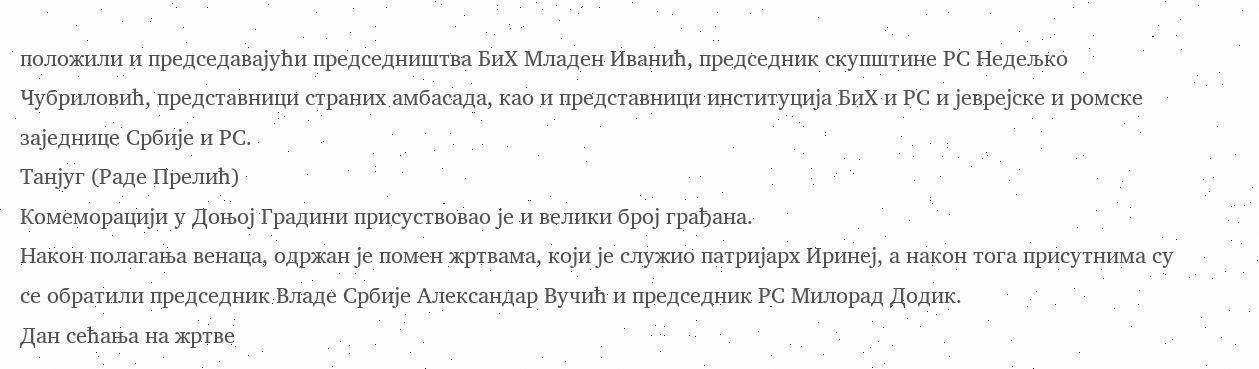положили и председавајући председништва БиХ Младен Иванић, председник скупштине РС Недељко Чубриловић, представници страних амбасада, као и представници институција БиХ и РС и јеврејске и ромске заједнице Србије и РС.
Танјуг (Раде Прелић)
Комеморацији у Доњој Градини присуствовао је и велики број грађана.
Након полагања венаца, одржан је помен жртвама, који је служио патријарх Иринеј, а након тога присутнима су се обратили председник Владе Србије Александар Вучић и председник РС Милорад Додик.
Дан сећања на жртве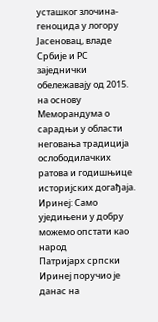усташког злочина-геноцида у логору Јасеновац, владе Србије и РС заједнички обележавају од 2015. на основу Меморандума о сарадњи у области неговања традиција ослободилачких ратова и годишњице историјских догађаја.
Иринеј: Само уједињени у добру можемо опстати као народ
Патријарх српски Иринеј поручио је данас на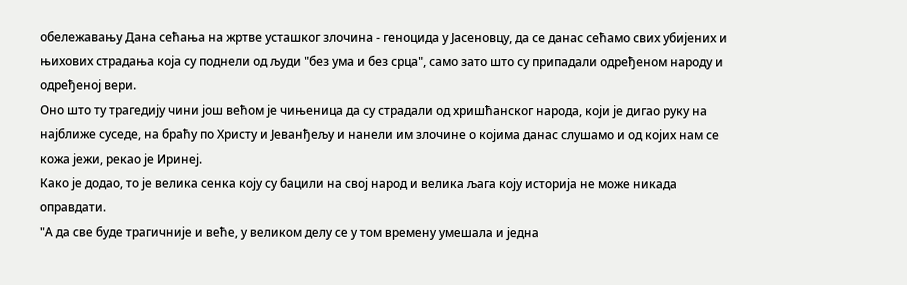обележавању Дана сећања на жртве усташког злочина - геноцида у Јасеновцу, да се данас сећамо свих убијених и њихових страдања која су поднели од људи "без ума и без срца", само зато што су припадали одређеном народу и одређеној вери.
Оно што ту трагедију чини још већом је чињеница да су страдали од хришћанског народа, који је дигао руку на најближе суседе, на браћу по Христу и Јеванђељу и нанели им злочине о којима данас слушамо и од којих нам се кожа јежи, рекао је Иринеј.
Како је додао, то је велика сенка коју су бацили на свој народ и велика љага коју историја не може никада оправдати.
"А да све буде трагичније и веће, у великом делу се у том времену умешала и једна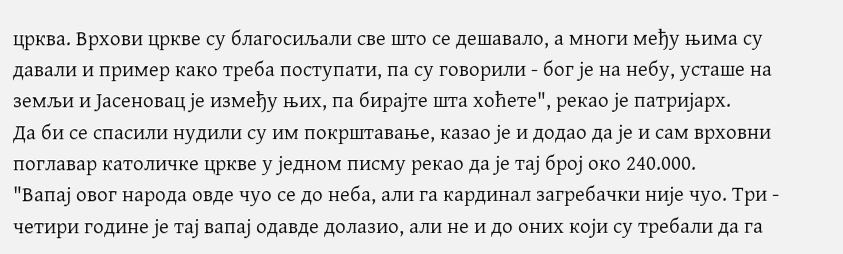црква. Врхови цркве су благосиљали све што се дешавало, а многи међу њима су давали и пример како треба поступати, па су говорили - бог је на небу, усташе на земљи и Јасеновац је између њих, па бирајте шта хоћете", рекао је патријарх.
Да би се спасили нудили су им покрштавање, казао је и додао да је и сам врховни поглавар католичке цркве у једном писму рекао да је тај број око 240.000.
"Вапај овог народа овде чуо се до неба, али га кардинал загребачки није чуо. Три - четири године је тај вапај одавде долазио, али не и до оних који су требали да га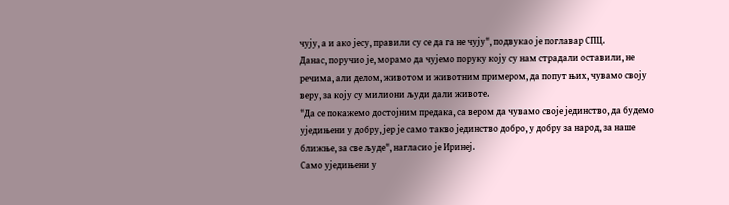чују, а и ако јесу, правили су се да га не чују", подвукао је поглавар СПЦ.
Данас, поручио је, морамо да чујемо поруку коју су нам страдали оставили, не речима, али делом, животом и животним примером, да попут њих, чувамо своју веру, за коју су милиони људи дали животе.
"Да се покажемо достојним предака, са вером да чувамо своје јединство, да будемо уједињени у добру, јер је само такво јединство добро, у добру за народ, за наше ближње, за све људе", нагласио је Иринеј.
Само уједињени у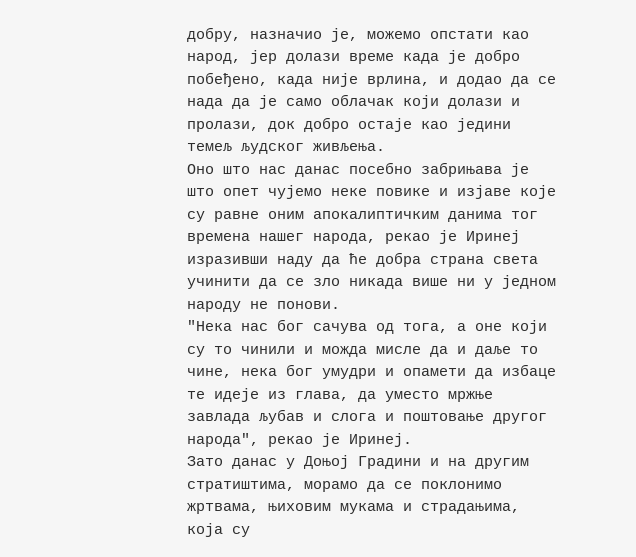добру, назначио је, можемо опстати као народ, јер долази време када је добро побеђено, када није врлина, и додао да се нада да је само облачак који долази и пролази, док добро остаје као једини темељ људског живљења.
Оно што нас данас посебно забрињава је што опет чујемо неке повике и изјаве које су равне оним апокалиптичким данима тог времена нашег народа, рекао је Иринеј изразивши наду да ће добра страна света учинити да се зло никада више ни у једном народу не понови.
"Нека нас бог сачува од тога, а оне који су то чинили и можда мисле да и даље то чине, нека бог умудри и опамети да избаце те идеје из глава, да уместо мржње завлада љубав и слога и поштовање другог народа", рекао је Иринеј.
Зато данас у Доњој Градини и на другим стратиштима, морамо да се поклонимо жртвама, њиховим мукама и страдањима, која су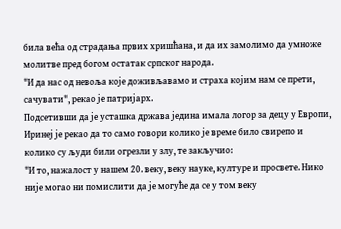била већа од страдања првих хришћана, и да их замолимо да умноже молитве пред богом остатак српског народа.
"И да нас од невоља које доживљавамо и страха којим нам се прети, сачувати", рекао је патријарх.
Подсетивши да је усташка држава једина имала логор за децу у Европи, Иринеј је рекао да то само говори колико је време било свирепо и колико су људи били огрезли у злу, те закључио:
"И то, нажалост у нашем 20. веку, веку науке, културе и просвете. Нико није могао ни помислити да је могуће да се у том веку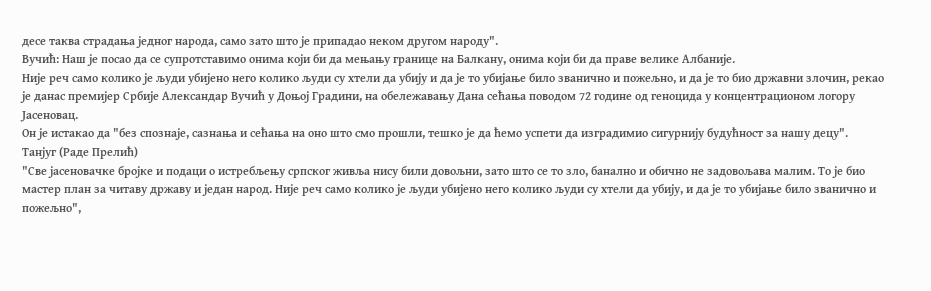десе таква страдања једног народа, само зато што је припадао неком другом народу".
Вучић: Наш је посао да се супротставимо онима који би да мењању границе на Балкану, онима који би да праве велике Албаније.
Није реч само колико је људи убијено него колико људи су хтели да убију и да је то убијање било званично и пожељно, и да је то био државни злочин, рекао је данас премијер Србије Александар Вучић у Доњој Градини, на обележавању Дана сећања поводом 72 године од геноцида у концентрационом логору Јасеновац.
Он је истакао да "без спознаје, сазнања и сећања на оно што смо прошли, тешко је да ћемо успети да изградимио сигурнију будућност за нашу децу".
Танјуг (Раде Прелић)
"Све јасеновачке бројке и подаци о истребљењу српског живља нису били довољни, зато што се то зло, банално и обично не задовољава малим. То је био мастер план за читаву државу и један народ. Није реч само колико је људи убијено него колико људи су хтели да убију, и да је то убијање било званично и пожељно",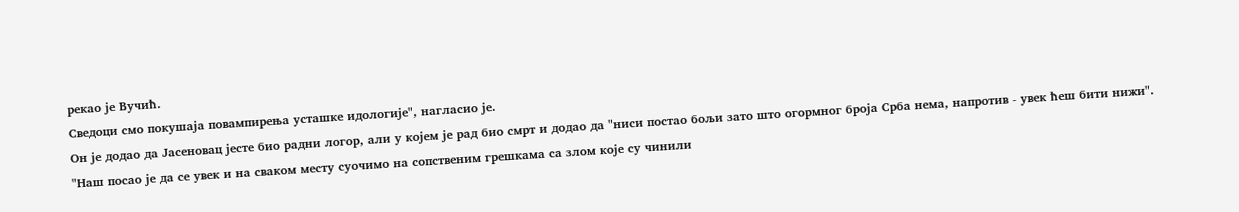рекао је Вучић.
Сведоци смо покушаја повампирења усташке идологије", нагласио је.
Он је додао да Јасеновац јесте био радни логор, али у којем је рад био смрт и додао да "ниси постао бољи зато што огормног броја Срба нема, напротив - увек ћеш бити нижи".
"Наш посао је да се увек и на сваком месту суочимо на сопственим грешкама са злом које су чинили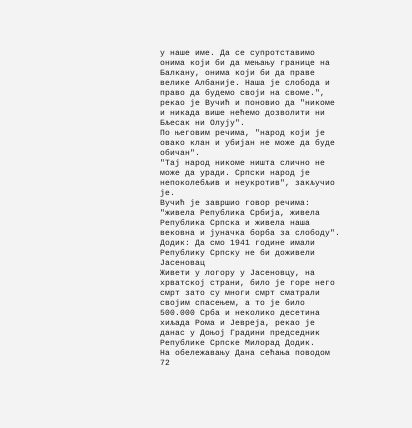у наше име. Да се супротставимо онима који би да мењању границе на Балкану, онима који би да праве велике Албаније. Наша је слобода и право да будемо своји на своме.", рекао је Вучић и поновио да "никоме и никада више нећемо дозволити ни Бљесак ни Олују".
По његовим речима, "народ који је овако клан и убијан не може да буде обичан".
"Тај народ никоме ништа слично не може да уради. Српски народ је непоколебљив и неукротив", закључио је.
Вучић је завршио говор речима: "живела Република Србија, живела Република Српска и живела наша вековна и јуначка борба за слободу".
Додик: Да смо 1941 године имали Републику Српску не би доживели Јасеновац
Живети у логору у Јасеновцу, на хрватској страни, било је горе него смрт зато су многи смрт сматрали својим спасењем, а то је било 500.000 Срба и неколико десетина хиљада Рома и Јевреја, рекао је данас у Доњој Градини председник Републике Српске Милорад Додик.
На обележавању Дана сећања поводом 72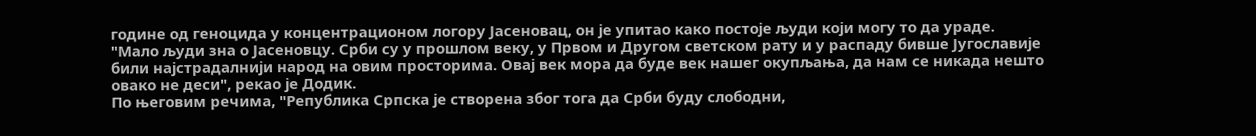године од геноцида у концентрационом логору Јасеновац, он је упитао како постоје људи који могу то да ураде.
"Мало људи зна о Јасеновцу. Срби су у прошлом веку, у Првом и Другом светском рату и у распаду бивше Југославије били најстрадалнији народ на овим просторима. Овај век мора да буде век нашег окупљања, да нам се никада нешто овако не деси", рекао је Додик.
По његовим речима, "Република Српска је створена због тога да Срби буду слободни,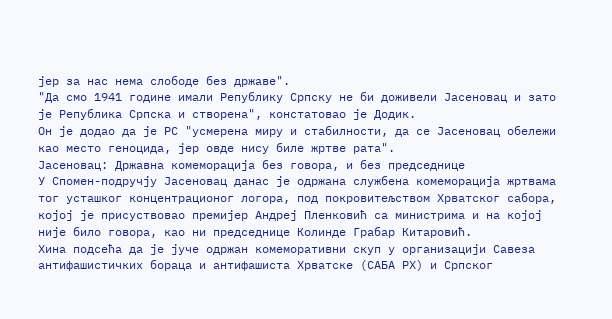јер за нас нема слободе без државе".
"Да смо 1941 године имали Републику Српску не би доживели Јасеновац и зато је Република Српска и створена", констатовао је Додик.
Он је додао да је РС "усмерена миру и стабилности, да се Јасеновац обележи као место геноцида, јер овде нису биле жртве рата".
Јасеновац: Државна комеморација без говора, и без председнице
У Спомен-подручју Јасеновац данас је одржана службена комеморација жртвама тог усташког концентрационог логора, под покровитељством Хрватског сабора, којој је присуствовао премијер Андреј Пленковић са министрима и на којој није било говора, као ни председнице Колинде Грабар Китаровић.
Хина подсећа да је јуче одржан комеморативни скуп у организацији Савеза антифашистичких бораца и антифашиста Хрватске (САБА РХ) и Српског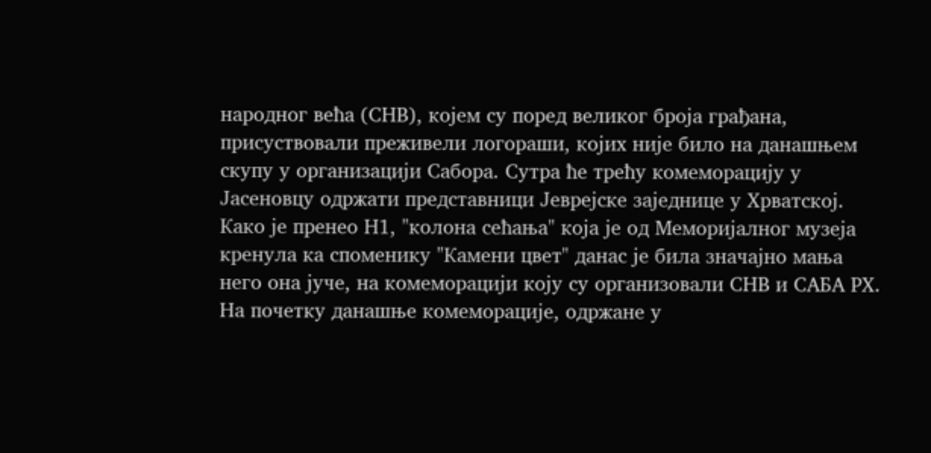народног већа (СНВ), којем су поред великог броја грађана, присуствовали преживели логораши, којих није било на данашњем скупу у организацији Сабора. Сутра ће трећу комеморацију у Јасеновцу одржати представници Јеврејске заједнице у Хрватској.
Како је пренео Н1, "колона сећања" која је од Меморијалног музеја кренула ка споменику "Камени цвет" данас је била значајно мања него она јуче, на комеморацији коју су организовали СНВ и САБА РХ.
На почетку данашње комеморације, одржане у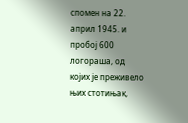спомен на 22. април 1945. и пробој 600 логораша, од којих је преживело њих стотињак,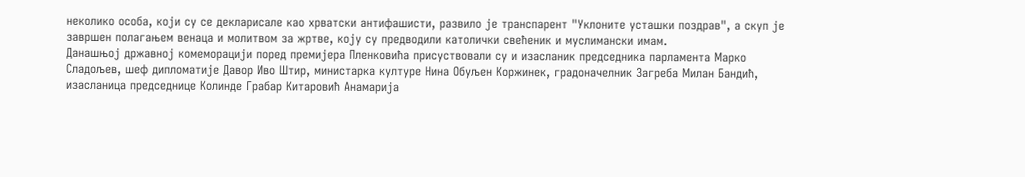неколико особа, који су се декларисале као хрватски антифашисти, развило је транспарент "Уклоните усташки поздрав", а скуп је завршен полагањем венаца и молитвом за жртве, коју су предводили католички свећеник и муслимански имам.
Данашњој државној комеморацији поред премијера Пленковића присуствовали су и изасланик председника парламента Марко Сладољев, шеф дипломатије Давор Иво Штир, министарка културе Нина Обуљен Коржинек, градоначелник Загреба Милан Бандић, изасланица председнице Колинде Грабар Китаровић Анамарија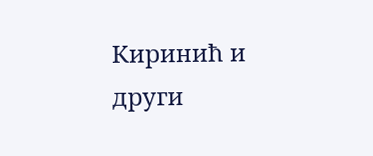Киринић и други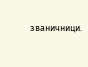званичници.